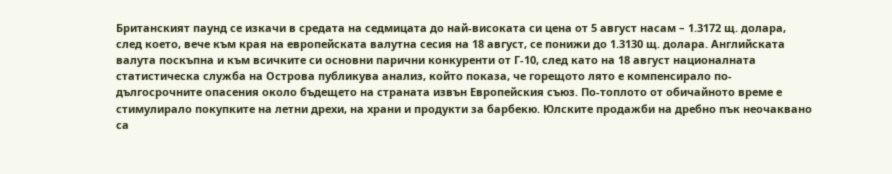Британският паунд се изкачи в средата на седмицата до най-високата си цена от 5 август насам – 1.3172 щ. долара, след което, вече към края на европейската валутна сесия на 18 август, се понижи до 1.3130 щ. долара. Английската валута поскъпна и към всичките си основни парични конкуренти от Г-10, след като на 18 август националната статистическа служба на Острова публикува анализ, който показа, че горещото лято е компенсирало по-дългосрочните опасения около бъдещето на страната извън Европейския съюз. По-топлото от обичайното време е стимулирало покупките на летни дрехи, на храни и продукти за барбекю. Юлските продажби на дребно пък неочаквано са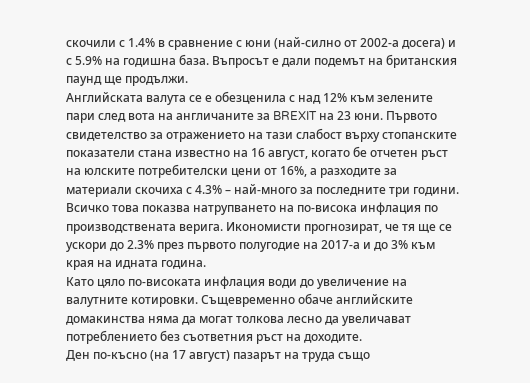скочили с 1.4% в сравнение с юни (най-силно от 2002-а досега) и с 5.9% на годишна база. Въпросът е дали подемът на британския паунд ще продължи.
Английската валута се е обезценила с над 12% към зелените пари след вота на англичаните за BREXIT на 23 юни. Първото свидетелство за отражението на тази слабост върху стопанските показатели стана известно на 16 август, когато бе отчетен ръст на юлските потребителски цени от 16%, а разходите за материали скочиха с 4.3% – най-много за последните три години. Всичко това показва натрупването на по-висока инфлация по производствената верига. Икономисти прогнозират, че тя ще се ускори до 2.3% през първото полугодие на 2017-а и до 3% към края на идната година.
Като цяло по-високата инфлация води до увеличение на валутните котировки. Същевременно обаче английските домакинства няма да могат толкова лесно да увеличават потреблението без съответния ръст на доходите.
Ден по-късно (на 17 август) пазарът на труда също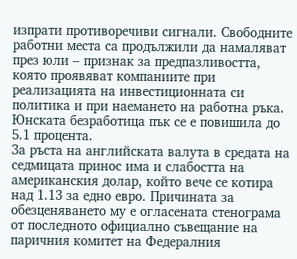изпрати противоречиви сигнали. Свободните работни места са продължили да намаляват през юли – признак за предпазливостта, която проявяват компаниите при реализацията на инвестиционната си политика и при наемането на работна ръка. Юнската безработица пък се е повишила до 5.1 процента.
За ръста на английската валута в средата на седмицата принос има и слабостта на американския долар, който вече се котира над 1.13 за едно евро. Причината за обезценяването му е огласената стенограма от последното официално съвещание на паричния комитет на Федералния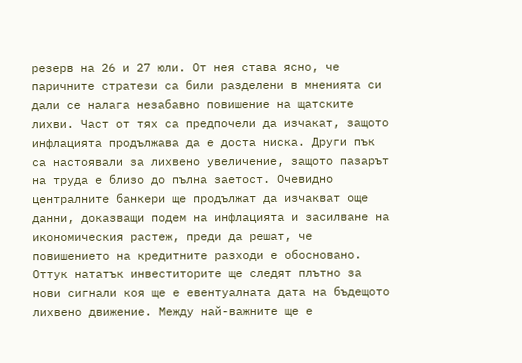резерв на 26 и 27 юли. От нея става ясно, че паричните стратези са били разделени в мненията си дали се налага незабавно повишение на щатските лихви. Част от тях са предпочели да изчакат, защото инфлацията продължава да е доста ниска. Други пък са настоявали за лихвено увеличение, защото пазарът на труда е близо до пълна заетост. Очевидно централните банкери ще продължат да изчакват още данни, доказващи подем на инфлацията и засилване на икономическия растеж, преди да решат, че повишението на кредитните разходи е обосновано.
Оттук нататък инвеститорите ще следят плътно за нови сигнали коя ще е евентуалната дата на бъдещото лихвено движение. Между най-важните ще е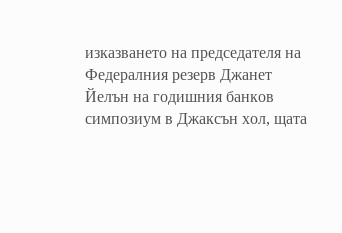изказването на председателя на Федералния резерв Джанет Йелън на годишния банков симпозиум в Джаксън хол, щата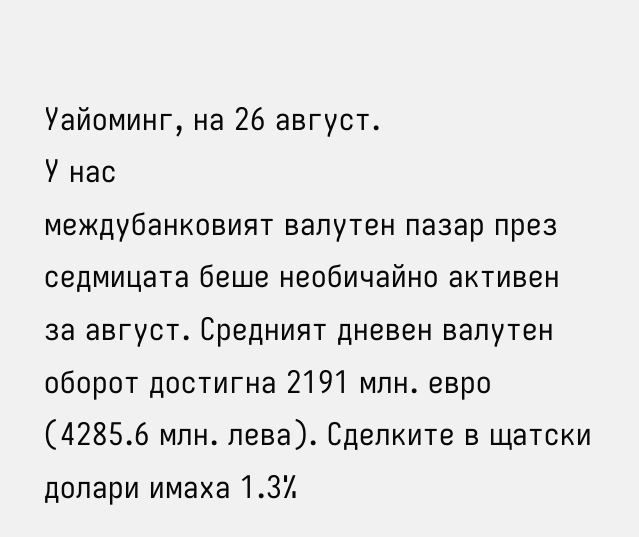Уайоминг, на 26 август.
У нас
междубанковият валутен пазар през седмицата беше необичайно активен за август. Средният дневен валутен оборот достигна 2191 млн. евро (4285.6 млн. лева). Сделките в щатски долари имаха 1.3%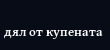дял от купената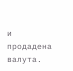и продадена валута.